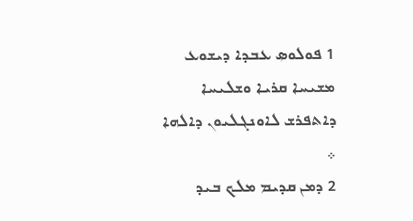1 ܦܘܠܘܤ ܥܒܕܐ ܕܝܫܘܥ ܡܫܝܚܐ ܩܪܝܐ ܘܫܠܝܚܐ ܕܐܬܦܪܫ ܠܐܘܢܓܠܝܘܢ ܕܐܠܗܐ ܀
2 ܕܡܢ ܩܕܝܡ ܡܠܟ ܒܝܕ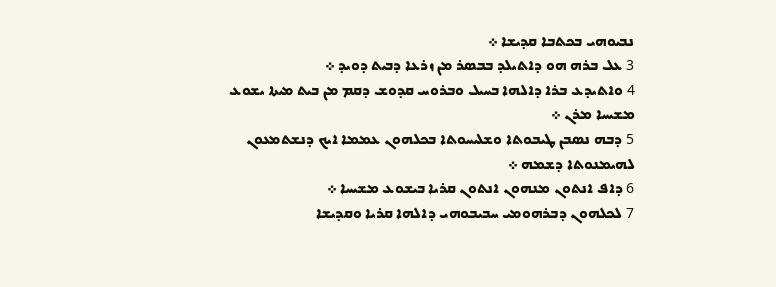ܢܒܝܘܗܝ ܒܟܬܒܐ ܩܕܝܫܐ ܀
3 ܥܠ ܒܪܗ ܗܘ ܕܐܬܝܠܕ ܒܒܤܪ ܡܢ ܙܪܥܐ ܕܒܝܬ ܕܘܝܕ ܀
4 ܘܐܬܝܕܥ ܒܪܐ ܕܐܠܗܐ ܒܚܝܠ ܘܒܪܘܚ ܩܕܘܫ ܕܩܡ ܡܢ ܒܝܬ ܡܝܬܐ ܝܫܘܥ ܡܫܝܚܐ ܡܪܢ ܀
5 ܕܒܗ ܢܤܒܢ ܛܝܒܘܬܐ ܘܫܠܝܚܘܬܐ ܒܟܠܗܘܢ ܥܡܡܐ ܐܝܟ ܕܢܫܬܡܥܘܢ ܠܗܝܡܢܘܬܐ ܕܫܡܗ ܀
6 ܕܐܦ ܐܢܬܘܢ ܡܢܗܘܢ ܐܢܬܘܢ ܩܪܝܐ ܒܝܫܘܥ ܡܫܝܚܐ ܀
7 ܠܟܠܗܘܢ ܕܒܪܗܘܡܝ ܚܒܝܒܘܗܝ ܕܐܠܗܐ ܩܪܝܐ ܘܩܕܝܫܐ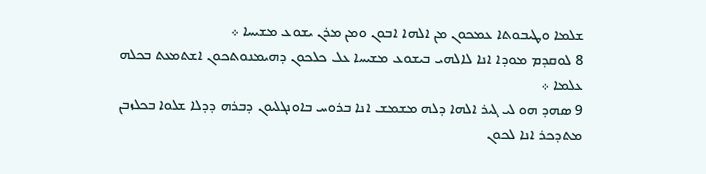ܫܠܡܐ ܘܛܝܒܘܬܐ ܥܡܟܘܢ ܡܢ ܐܠܗܐ ܐܒܘܢ ܘܡܢ ܡܪܢ ܝܫܘܥ ܡܫܝܚܐ ܀
8 ܠܘܩܕܡ ܡܘܕܐ ܐܢܐ ܠܐܠܗܝ ܒܝܫܘܥ ܡܫܝܚܐ ܥܠ ܟܠܟܘܢ ܕܗܝܡܢܘܬܟܘܢ ܐܫܬܡܥܬ ܒܟܠܗ ܥܠܡܐ ܀
9 ܤܗܕ ܗܘ ܠܝ ܓܝܪ ܐܠܗܐ ܕܠܗ ܡܫܡܫ ܐܢܐ ܒܪܘܚ ܒܐܘܢܓܠܝܘܢ ܕܒܪܗ ܕܕܠܐ ܫܠܘܐ ܒܟܠܙܒܢ ܡܬܕܟܪ ܐܢܐ ܠܟܘܢ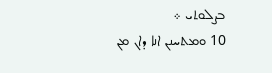ܒܨܠܘܬܝ ܀
10 ܘܡܬܚܢܢ ܐܢܐ ܕܐܢ ܡܢ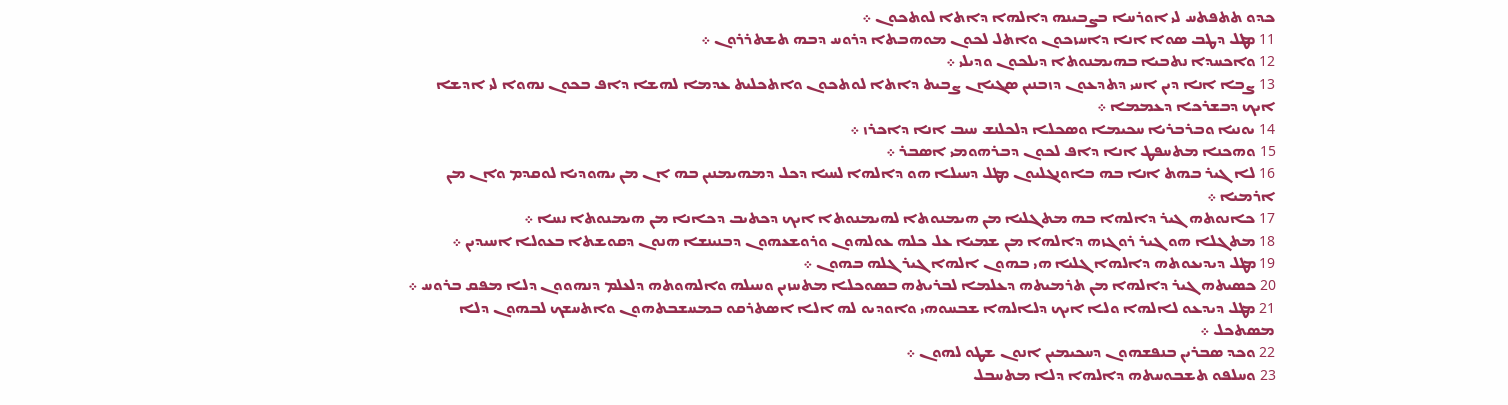ܟܕܘ ܬܬܦܬܚ ܠܝ ܐܘܪܚܐ ܒܨܒܝܢܗ ܕܐܠܗܐ ܕܐܬܐ ܠܘܬܟܘܢ ܀
11 ܡܛܠ ܕܛܒ ܤܘܐ ܐܢܐ ܕܐܚܙܟܘܢ ܘܐܬܠ ܠܟܘܢ ܡܘܗܒܬܐ ܕܪܘܚ ܕܒܗ ܬܫܬܪܪܘܢ ܀
12 ܘܐܟܚܕܐ ܢܬܒܝܐ ܒܗܝܡܢܘܬܐ ܕܝܠܟܘܢ ܘܕܝܠܝ ܀
13 ܨܒܐ ܐܢܐ ܕܝܢ ܐܚܝ ܕܬܕܥܘܢ ܕܙܒܢܝܢ ܤܓܝܐܢ ܨܒܝܬ ܕܐܬܐ ܠܘܬܟܘܢ ܘܐܬܟܠܝܬ ܥܕܡܐ ܠܗܫܐ ܕܐܦ ܒܟܘܢ ܢܗܘܐ ܠܝ ܐܕܫܐ ܐܝܟ ܕܒܫܪܟܐ ܕܥܡܡܐ ܀
14 ܝܘܢܝܐ ܘܒܪܒܪܝܐ ܚܟܝܡܐ ܘܤܟܠܐ ܕܠܟܠܢܫ ܚܝܒ ܐܢܐ ܕܐܟܪܙ ܀
15 ܘܗܟܢܐ ܡܬܚܦܛ ܐܢܐ ܕܐܦ ܠܟܘܢ ܕܒܪܗܘܡܝ ܐܤܒܪ ܀
16 ܠܐ ܓܝܪ ܒܗܬ ܐܢܐ ܒܗ ܒܐܘܢܓܠܝܘܢ ܡܛܠ ܕܚܝܠܐ ܗܘ ܕܐܠܗܐ ܠܚܝܐ ܕܟܠ ܕܡܗܝܡܢܝܢ ܒܗ ܐܢ ܡܢ ܝܗܘܕܝܐ ܠܘܩܕܡ ܘܐܢ ܡܢ ܐܪܡܝܐ ܀
17 ܟܐܢܘܬܗ ܓܝܪ ܕܐܠܗܐ ܒܗ ܡܬܓܠܝܐ ܡܢ ܗܝܡܢܘܬܐ ܠܗܝܡܢܘܬܐ ܐܝܟ ܕܟܬܝܒ ܕܟܐܢܐ ܡܢ ܗܝܡܢܘܬܐ ܢܚܐ ܀
18 ܡܬܓܠܐ ܗܘ ܓܝܪ ܪܘܓܙܗ ܕܐܠܗܐ ܡܢ ܫܡܝܐ ܥܠ ܟܠܗ ܥܘܠܗܘܢ ܘܪܘܫܥܗܘܢ ܕܒܢܝܢܫܐ ܗܢܘܢ ܕܩܘܫܬܐ ܒܥܘܠܐ ܐܚܝܕܝܢ ܀
19 ܡܛܠ ܕܝܕܝܥܘܬܗ ܕܐܠܗܐ ܓܠܝܐ ܗܝ ܒܗܘܢ ܐܠܗܐ ܓܝܪ ܓܠܗ ܒܗܘܢ ܀
20 ܟܤܝܬܗ ܓܝܪ ܕܐܠܗܐ ܡܢ ܬܪܡܝܬܗ ܕܥܠܡܐ ܠܒܪܝܬܗ ܒܤܘܟܠܐ ܡܬܚܙܝܢ ܘܚܝܠܗ ܘܐܠܗܘܬܗ ܕܠܥܠܡ ܕܢܗܘܘܢ ܕܠܐ ܡܦܩ ܒܪܘܚ ܀
21 ܡܛܠ ܕܝܕܥܘ ܠܐܠܗܐ ܘܠܐ ܐܝܟ ܕܠܐܠܗܐ ܫܒܚܘܗܝ ܘܐܘܕܝܘ ܠܗ ܐܠܐ ܐܤܬܪܩܘ ܒܡܚܫܒܬܗܘܢ ܘܐܬܚܫܟ ܠܒܗܘܢ ܕܠܐ ܡܤܬܟܠ ܀
22 ܘܟܕ ܤܒܪܝܢ ܒܢܦܫܗܘܢ ܕܚܟܝܡܝܢ ܐܢܘܢ ܫܛܘ ܠܗܘܢ ܀
23 ܘܚܠܦܘ ܬܫܒܘܚܬܗ ܕܐܠܗܐ ܕܠܐ ܡܬܚܒܠ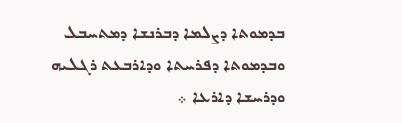ܒܕܡܘܬܐ ܕܨܠܡܐ ܕܒܪܢܫܐ ܕܡܬܚܒܠ ܘܒܕܡܘܬܐ ܕܦܪܚܬܐ ܘܕܐܪܒܥܬ ܪܓܠܝܗ ܘܕܪܚܫܐ ܕܐܪܥܐ ܀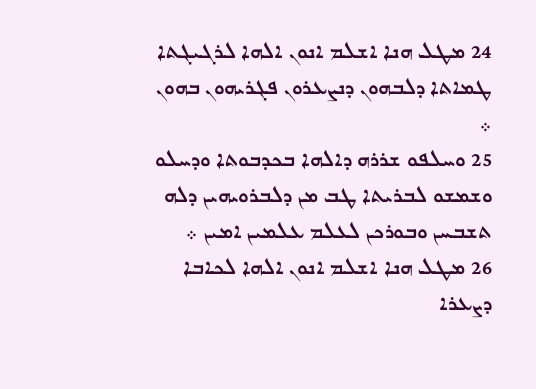24 ܡܛܠ ܗܢܐ ܐܫܠܡ ܐܢܘܢ ܐܠܗܐ ܠܪܓܝܓܬܐ ܛܡܐܬܐ ܕܠܒܗܘܢ ܕܢܨܥܪܘܢ ܦܓܪܝܗܘܢ ܒܗܘܢ ܀
25 ܘܚܠܦܘ ܫܪܪܗ ܕܐܠܗܐ ܒܟܕܒܘܬܐ ܘܕܚܠܘ ܘܫܡܫܘ ܠܒܪܝܬܐ ܛܒ ܡܢ ܕܠܒܪܘܝܗܝܢ ܕܠܗ ܬܫܒܚܢ ܘܒܘܪܟܢ ܠܥܠܡ ܥܠܡܝܢ ܐܡܝܢ ܀
26 ܡܛܠ ܗܢܐ ܐܫܠܡ ܐܢܘܢ ܐܠܗܐ ܠܟܐܒܐ ܕܨܥܪܐ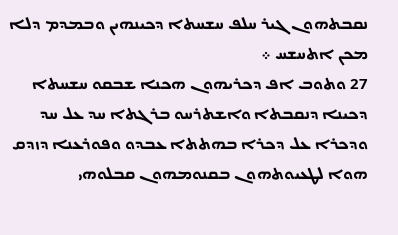ܢܩܒܬܗܘܢ ܓܝܪ ܚܠܦ ܚܫܚܬܐ ܕܟܝܢܗܝܢ ܘܒܡܕܡ ܕܠܐ ܡܟܢ ܐܬܚܫܚ ܀
27 ܘܬܘܒ ܐܦ ܕܟܪܝܗܘܢ ܗܟܢܐ ܫܒܩܘ ܚܫܚܬܐ ܕܟܝܢܐ ܕܢܩܒܬܐ ܘܐܫܬܪܚܘ ܒܪܓܬܐ ܚܕ ܥܠ ܚܕ ܘܕܟܪܐ ܥܠ ܕܟܪܐ ܒܗܬܬܐ ܥܒܕܘ ܘܦܘܪܥܢܐ ܕܙܕܩ ܗܘܐ ܠܛܥܝܘܬܗܘܢ ܒܩܢܘܡܗܘܢ ܩܒܠܘܗܝ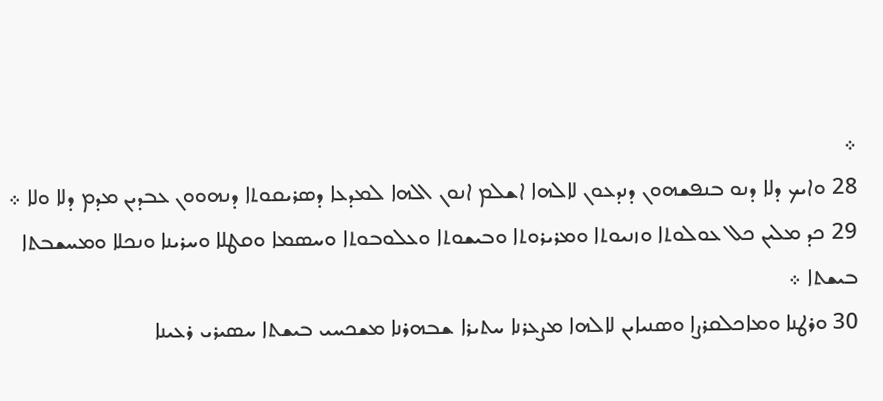܀
28 ܘܐܝܟ ܕܠܐ ܕܢܘ ܒܢܦܫܗܘܢ ܕܢܕܥܘܢ ܠܐܠܗܐ ܐܫܠܡ ܐܢܘܢ ܐܠܗܐ ܠܡܕܥܐ ܕܤܪܝܩܘܬܐ ܕܢܗܘܘܢ ܥܒܕܝܢ ܡܕܡ ܕܠܐ ܘܠܐ ܀
29 ܟܕ ܡܠܝܢ ܟܠ ܥܘܠܘܬܐ ܘܙܢܝܘܬܐ ܘܡܪܝܪܘܬܐ ܘܒܝܫܘܬܐ ܘܥܠܘܒܘܬܐ ܘܚܤܡܐ ܘܩܛܠܐ ܘܚܪܝܢܐ ܘܢܟܠܐ ܘܡܚܫܒܬܐ ܒܝܫܬܐ ܀
30 ܘܪܛܢܐ ܘܡܐܟܠܩܪܨܐ ܘܤܢܝܐܝܢ ܠܐܠܗܐ ܡܨܥܪܢܐ ܚܬܝܪܐ ܫܒܗܪܢܐ ܡܫܟܚܝ ܒܝܫܬܐ ܚܤܝܪܝ ܪܥܝܢܐ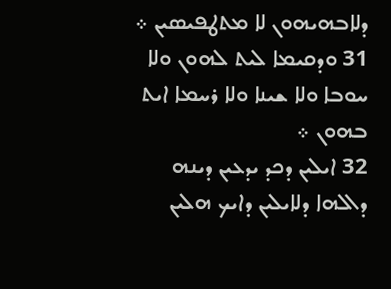ܕܠܐܒܗܝܗܘܢ ܠܐ ܡܬܛܦܝܤܝܢ ܀
31 ܘܕܩܝܡܐ ܠܝܬ ܠܗܘܢ ܘܠܐ ܚܘܒܐ ܘܠܐ ܫܝܢܐ ܘܠܐ ܪܚܡܐ ܐܝܬ ܒܗܘܢ ܀
32 ܐܝܠܝܢ ܕܟܕ ܝܕܥܝܢ ܕܝܢܗ ܕܐܠܗܐ ܕܠܐܝܠܝܢ ܕܐܝܟ ܗܠܝܢ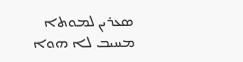ܤܥܪܝܢ ܠܡܘܬܐ ܡܚܝܒ ܠܐ ܗܘܐ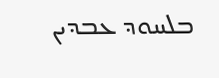ܒܠܚܘܕ ܥܒܕܝܢ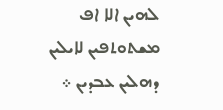ܠܗܝܢ ܐܠܐ ܐܦ ܡܫܬܘܬܦܝܢ ܠܐܝܠܝܢ ܕܗܠܝܢ ܥܒܕܝܢ ܀